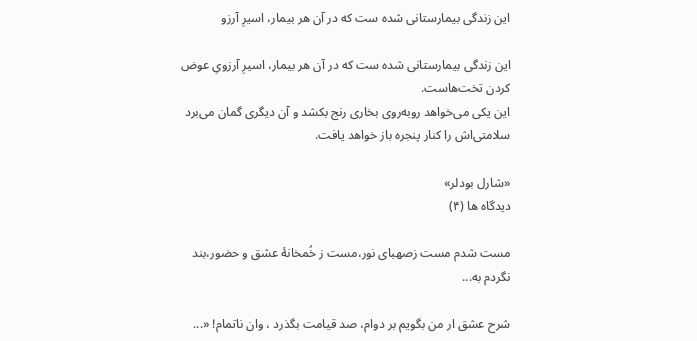این زندگی بیمارستانی شده ست که در آن هر بیمار، اسیرِ آرزو

این زندگی بیمارستانی شده ست که در آن هر بیمار، اسیرِ آرزویِ عوض کردن تخت‌هاست.
این یکی می‌خواهد روبه‌روی بخاری رنج بکشد و آن دیگری گمان می‌برد سلامتی‌ا‌ش را کنار پنجره باز خواهد یافت.

«شارل بودلر»
دیدگاه ها (۴)

مست شدم مست زصهبای نور،مست ز خُمخانۀ عشق و حضور،بند نگردم به...

شرح عشق ار من بگویم بر دوام، صد قیامت بگذرد ، وان ناتمام! «...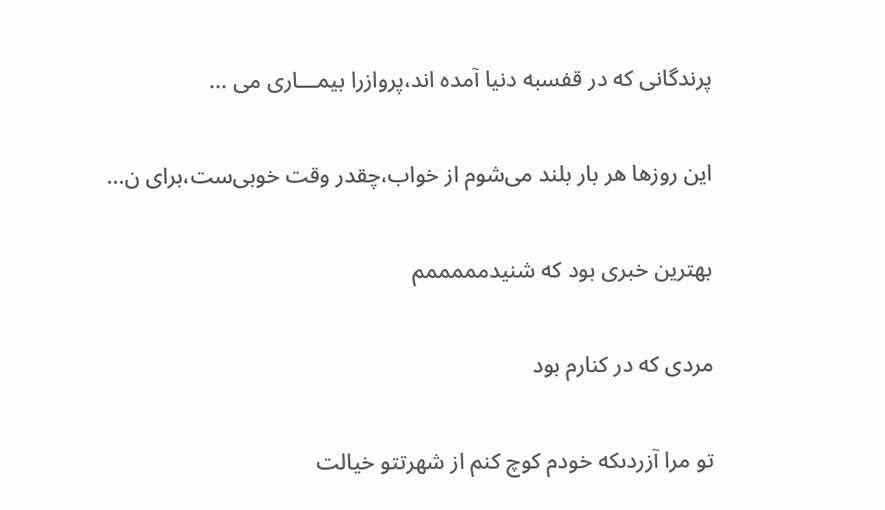پرندگانی که در قفسبه دنیا آمده اند،پروازرا بیمـــاری می ...

این روزها هر بار بلند می‌شوم از خواب،چقدر وقت خوبی‌ست،برای ن...

بهترین خبری بود که شنیدمممممم

مردی که در کنارم بود

تو مرا آزردىكه خودم كوچ كنم از شهرتتو خيالت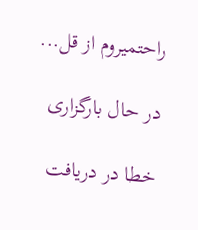راحتميروم از قل...

در حال بارگزاری

خطا در دریافت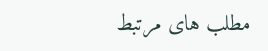مطلب های مرتبط